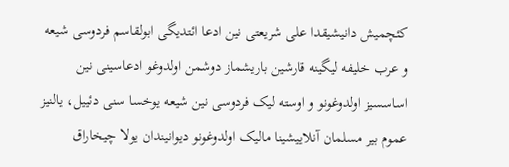کئچمیش دانیشیقدا علی شریعتی نین ادعا ائتدیگی ابولقاسم فردوسی شیعه و عرب خلیفه لیگینه قارشین باریشماز دوشمن اولدوغو ادعاسینی نین اساسسیز اولدوغونو و اوسته لیک فردوسی نین شیعه یوخسا سنی دئییل، یالنیز عموم بیر مسلمان آنلاییشینا مالیک اولدوغونو دیوانیندان یولا چیخاراق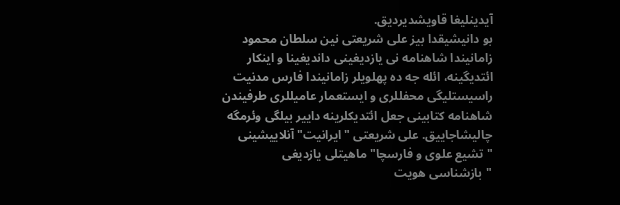آیدینلیغا قاویشدیردیق.
بو دانیشیقدا بیز علی شریعتی نین سلطان محمود زامانیندا شاهنامه نی یازدیغینی داندیغینا و اینکار ائتدیگینه، ائله جه ده پهلویلر زامانیندا فارس مدنیت راسیستلیگی محفللری و ایستعمار عامیللری طرفیندن شاهنامه کتابینی جعل ائتدیکلرینه داییر بیلگی وئرمگه چالیشاجاییق. علی شریعتی "ایرانیت" آنلاییشینی "تشیع علوی و فارسچا" ماهیتلی یازدیغی "بازشناسی هویت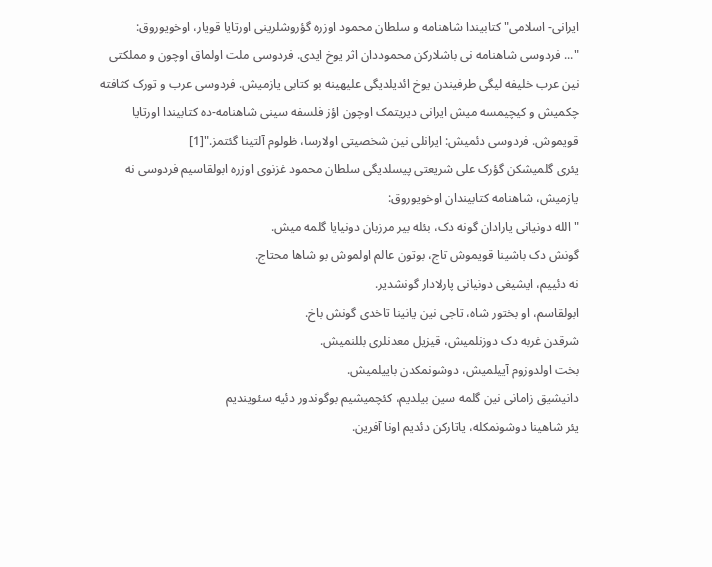ایرانی- اسلامی" کتابیندا شاهنامه و سلطان محمود اوزره گؤروشلرینی اورتایا قویار، اوخویوروق:
"... فردوسی شاهنامه نی باشلارکن محموددان اثر یوخ ایدی. فردوسی ملت اولماق اوچون و مملکتی نین عرب خلیفه لیگی طرفیندن یوخ ائدیلدیگی علیهینه بو کتابی یازمیش. فردوسی عرب و تورک کثافته چکمیش و کیچیمسه میش ایرانی دیریتمک اوچون اؤز فلسفه سینی شاهنامه-ده کتابیندا اورتایا قویموش. فردوسی دئمیش: ایرانلی نین شخصیتی اولارسا، ظولوم آلتینا گئتمز."[1]
یئری گلمیشکن گؤرک علی شریعتی پیسلدیگی سلطان محمود غزنوی اوزره ابولقاسیم فردوسی نه یازمیش، شاهنامه کتابیندان اوخویوروق:
"الله دونیانی یارادان گونه دک، بئله بیر مرزبان دونیایا گلمه میش.
گونش دک باشینا قویموش تاج، بوتون عالم اولموش بو شاها محتاج.
نه دئییم، ایشیغی دونیانی پارلادار گونشدیر.
ابولقاسم، او بختور شاه، تاجی نین یانینا تاخدی گونش باخ.
شرقدن غربه دک دوزنلمیش، قیزیل معدنلری بللنمیش.
بخت اولدوزوم آییلمیش، دوشونمکدن باییلمیش.
دانیشیق زامانی نین گلمه سین بیلدیم، کئچمیشیم بوگوندور دئیه سئویندیم
یئر شاهینا دوشونمکله، یاتارکن دئدیم اونا آفرین.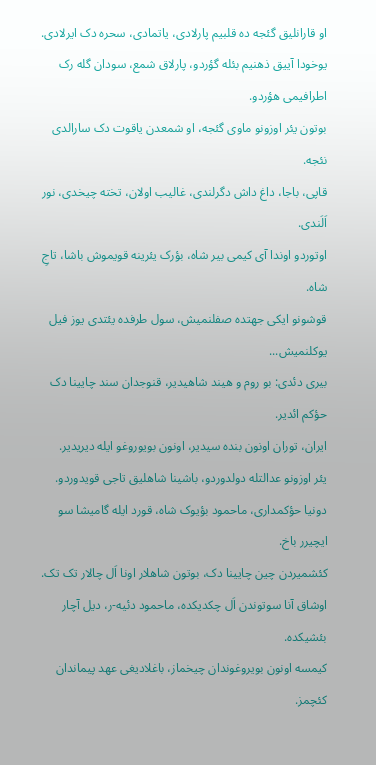او قارانلیق گئجه ده قلبیم پارلادی، یاتمادی، سحره دک ایرلادی.
یوخودا آییق ذهنیم بئله گؤردو، پارلاق شمع، سودان گله رک اطرافیمی هؤردو.
بوتون یئر اوزونو ماوی گئجه، او شمعدن یاقوت دک سارالدی نئجه.
قاپی، باجا، داغ داش دگرلندی، غالیب اولان، تخته چیخدی، نور اَلَندی.
اوتوردو اوندا آی کیمی بیر شاه، بؤرک یئرینه قویموش باشا، تاجِ شاه.
قوشونو ایکی جهتده صفلنمیش، سول طرفده یئتدی یوز فیل یوکلنمیش...
بیری دئدی: بو روم و هیند شاهیدیر، قنوجدان سند چایینا دک حؤکم ائدیر.
ایران، توران اونون بنده سیدیر، اونون بویوروغو ایله دیریدیر.
یئر اوزونو عدالتله دولدوردو، باشینا شاهلیق تاجی قویدوردو.
دونیا حؤکمداری، ماحمود بؤیوک شاه، قورد ایله گامیشا سو ایچیرر باخ.
کئشمیردن چین چایینا دک، بوتون شاهلار اونا اَل چالار تک تک.
اوشاق آنا سوتوندن اَل چکدیکده، ماحمود دئیه-ر، دیل آچار بئشیکده.
کیمسه اونون بویروغوندان چیخماز، باغلادیغی عهد پیماندان کئچمز.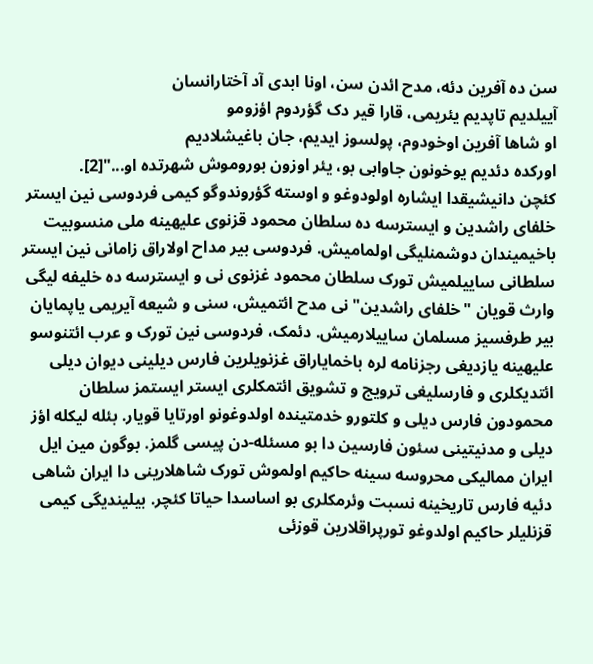سن ده آفرین دئه، مدح ائدن سن، اونا ابدی آد آختارانسان
آییلدیم تاپدیم یئریمی، قارا قیر دک گؤردوم اؤزومو
او شاها آفرین اوخودوم، پولسوز ایدیم، جان باغیشلادیم
اورکده دئدیم یوخونون جاوابی بو، یئر اوزون بوروموش شهرتده او..."[2].
کئچن دانیشیقدا ایشاره اولودوغو و اوسته گؤروندوگو کیمی فردوسی نین ایستر خلفای راشدین و ایسترسه ده سلطان محمود قزنوی علیهینه ملی منسوبیت باخیمیندان دوشمنلیگی اولمامیش. فردوسی بیر مداح اولاراق زامانی نین ایستر سلطانی ساییلمیش تورک سلطان محمود غزنوی نی و ایسترسه ده خلیفه لیگی وارث قویان "خلفای راشدین"نی مدح ائتمیش، سنی و شیعه آیریمی یاپمایان بیر طرفسیز مسلمان ساییلارمیش. دئمک، فردوسی نین تورک و عرب ائتنوسو علیهینه یازدیغی رجزنامه لره باخمایاراق غزنویلرین فارس دیلینی دیوان دیلی ائتدیکلری و فارسلیغی ترویج و تشویق ائتمکلری ایستر ایستمز سلطان محمودون فارس دیلی و کلتورو خدمتینده اولدوغونو اورتایا قویار. بئله لیکله اؤز دیلی و مدنیتینی سئون فارسین دا بو مسئله-دن پیسی گلمز. بوگون مین ایل ایران ممالیکی محروسه سینه حاکیم اولموش تورک شاهلارینی دا ایران شاهی دئیه فارس تاریخینه نسبت وئرمکلری بو اساسدا حیاتا کئچر. بیلیندیگی کیمی قزنلیلر حاکیم اولدوغو تورپراقلارین قوزئی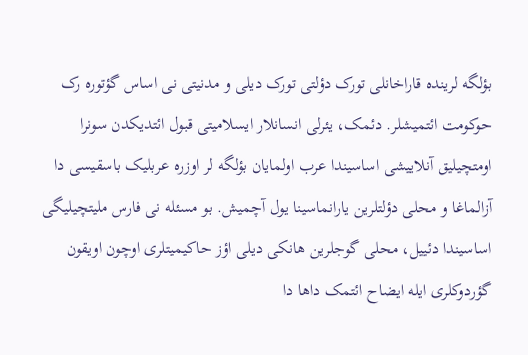بؤلگه لرینده قاراخانلی تورک دؤلتی تورک دیلی و مدنیتی نی اساس گؤتوره رک حوکومت ائتمیشلر. دئمک، یئرلی انسانلار ایسلامیتی قبول ائتدیکدن سونرا اومتچیلیق آنلاییشی اساسیندا عرب اولمایان بؤلگه لر اوزره عربلیک باسقیسی دا آزالماغا و محلی دؤلتلرین یارانماسینا یول آچمیش. بو مسئله نی فارس ملیتچیلیگی اساسیندا دئییل، محلی گوجلرین هانکی دیلی اؤز حاکیمیتلری اوچون اویقون گؤردوکلری ایله ایضاح ائتمک داها دا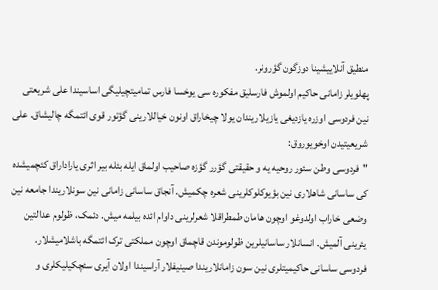منطیق آنلاییشینا دوزگون گؤرونر.
پهلویلر زامانی حاکیم اولموش فارسلیق مفکوره سی یوخسا فارس تمامیتچیلیگی اساسیندا علی شریعتی نین فردوسی اوزره یازدیغی یازیلاریندان یولا چیخاراق اونون خیاللارینی گؤتور قوی ائتمگه چالیشاق. علی شریعیتیدن اوخویوروق:
"فردوسی وطن سئور روحیه یه و حقیقتی گؤرر گؤزه صاحیب اولماق ایله بئله بیر اثری یاراداراق کئچمیشده کی ساسانی شاهلاری نین بؤیوکلوکلرینی شعره چکمیش. آنجاق ساسانی زامانی نین سونلاریندا جامعه نین وضعی خاراب اولدوغو اوچون هامان طمطراقلا شعرلرینی داوام ائده بیلمه میش. دئمک، ظولوم عدالتین یئرینی آلمیش. انسانلار ساسانیلرین ظولوموندن قاچماق اوچون مملکتی ترک ائتمگه باشلامیشلار. فردوسی ساسانی حاکیمیتلری نین سون زامانلاریندا صینیفلار آراسیندا اولان آیری سئچکیلیکلری و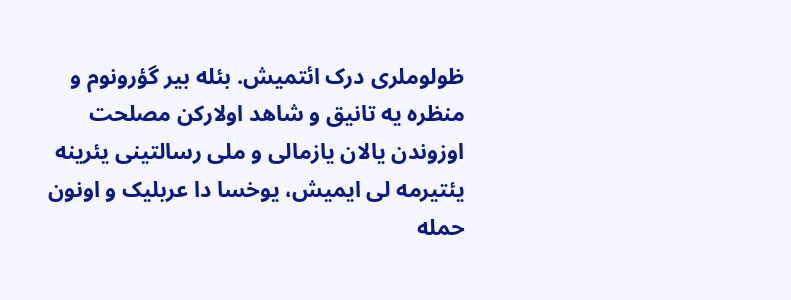ظولوملری درک ائتمیش. بئله بیر گؤرونوم و منظره یه تانیق و شاهد اولارکن مصلحت اوزوندن یالان یازمالی و ملی رسالتینی یئرینه یئتیرمه لی ایمیش، یوخسا دا عربلیک و اونون حمله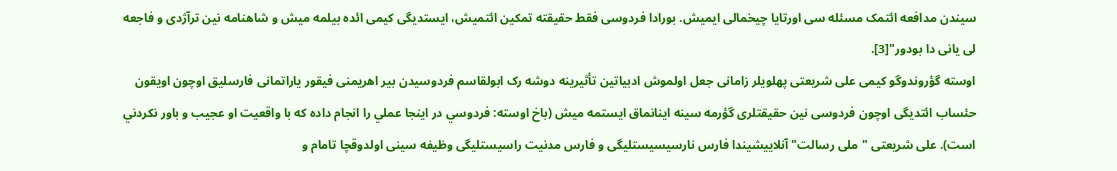سیندن مدافعه ائتمک مسئله سی اورتایا چیخمالی ایمیش. بورادا فردوسی فقط حقیقته تمکین ائتمیش، ایستدیگی کیمی ائده بیلمه میش و شاهنامه نین ترآژدی و فاجعه لی یانی دا بودور"[3].
اوسته گؤروندوگو کیمی علی شریعتی پهلویلر زامانی جعل اولموش ادبیاتین تأثیرینه دوشه رک ابولقاسم فردوسیدن بیر اهریمنی فیقور یاراتمانی فارسلیق اوچون اویقون حئساب ائتدیگی اوچون فردوسی نین حقیقتلری گؤرمه سینه اینانماق ایستمه میش (باخ اوسته: فردوسي در اينجا عملي را انجام داده که با واقعيت او عجيب و باور نکردني است). علی شریعتی "ملی رسالت" آنلاییشیندا فارس نارسیسیستلیگی و فارس مدنیت راسیستلیگی وظیفه سینی اولدوقچا تامام و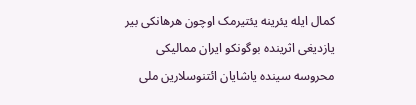کمال ایله یئرینه یئتیرمک اوچون هرهانکی بیر یازدیغی اثرینده بوگونکو ایران ممالیکی محروسه سینده یاشایان ائتنوسلارین ملی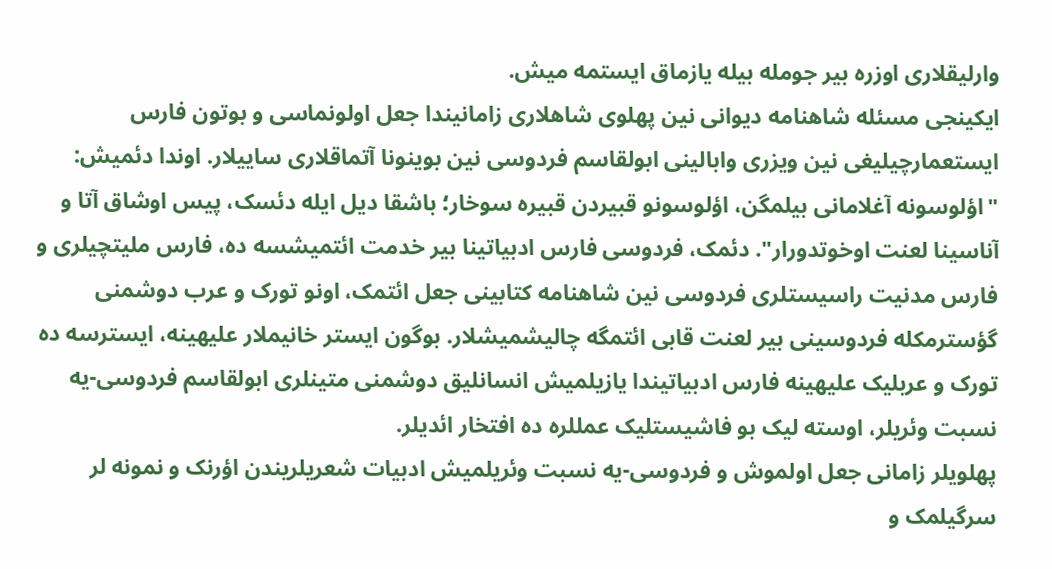وارلیقلاری اوزره بیر جومله بیله یازماق ایستمه میش.
ایکینجی مسئله شاهنامه دیوانی نین پهلوی شاهلاری زامانیندا جعل اولونماسی و بوتون فارس ایستعمارچیلیغی نین ویزری وابالینی ابولقاسم فردوسی نین بوینونا آتماقلاری ساییلار. اوندا دئمیش: "اؤلوسونه آغلامانی بیلمگن، اؤلوسونو قبیردن قبیره سوخار؛ باشقا دیل ایله دئسک، پیس اوشاق آتا و آناسینا لعنت اوخوتدورار". دئمک، فردوسی فارس ادبیاتینا بیر خدمت ائتمیشسه ده، فارس ملیتچیلری و فارس مدنیت راسیستلری فردوسی نین شاهنامه کتابینی جعل ائتمک، اونو تورک و عرب دوشمنی گؤسترمکله فردوسینی بیر لعنت قابی ائتمگه چالیشمیشلار. بوگون ایستر خانیملار علیهینه، ایسترسه ده تورک و عربلیک علیهینه فارس ادبیاتیندا یازیلمیش انسانلیق دوشمنی متینلری ابولقاسم فردوسی-یه نسبت وئریلر، اوسته لیک بو فاشیستلیک عمللره ده افتخار ائدیلر.
پهلویلر زامانی جعل اولموش و فردوسی-یه نسبت وئریلمیش ادبیات شعریلریندن اؤرنک و نمونه لر سرگیلمک و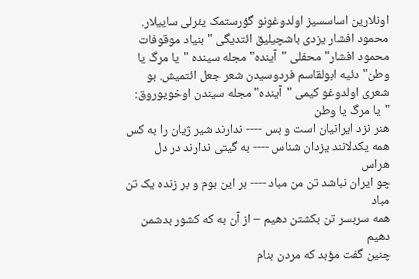اونلارین اساسسیز اولدوغونو گؤرستمک یئرلی ساییلار. محمود افشار یزدی باشچیلیق ائتدیگی "بنیاد موقوفات محمود افشار" محفلی "آینده" مجله سینده "یا مرگ یا وطن" دئیه ابولقاسم فردوسیدن شعر جعل ائتمیش. بو شعری اولدوغو کیمی "آینده" مجله سیندن اوخویوروق:
"یا مرگ یا وطن
هنر نزد ایرانیان است و بس ---- ندارند شیر ژیان را به کس
همه یکدلانند یزدان شناس ---- به گیتی ندارند در دل هراس
چو ایران نباشد تن من مباد ---- بر این بوم و بر زنده یک تن مباد
همه سربسر تن بکشتن دهیم – از آن به که کشور بدشمن دهیم
چنین گفت مؤبد که مردن بنام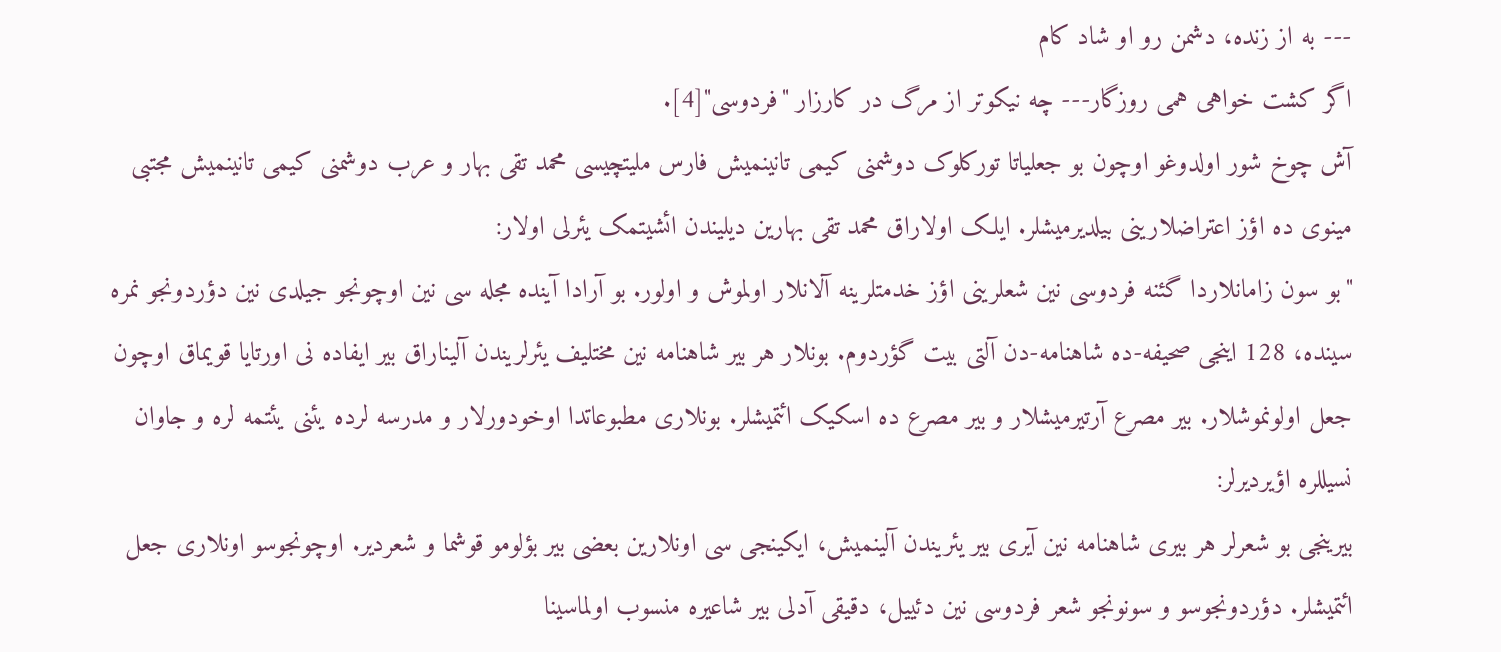--- به از زنده، دشمن رو او شاد کام
اگر کشت خواهی همی روزگار--- چه نیکوتر از مرگ در کارزار "فردوسی"[4].
آش چوخ شور اولدوغو اوچون بو جعلیاتا تورکلوک دوشمنی کیمی تانینمیش فارس ملیتچیسی محمد تقی بهار و عرب دوشمنی کیمی تانینمیش مجتبی مینوی ده اؤز اعتراضلارینی بیلدیرمیشلر. ایلک اولاراق محمد تقی بهارین دیلیندن ائشیتمک یئرلی اولار:
"بو سون زامانلاردا گئنه فردوسی نین شعلرینی اؤز خدمتلرینه آلانلار اولموش و اولور. بو آرادا آینده مجله سی نین اوچونجو جیلدی نین دؤردونجو نمره سینده، 128 اینجی صحیفه-ده شاهنامه-دن آلتی بیت گؤردوم. بونلار هر بیر شاهنامه نین مختلیف یئرلریندن آلیناراق بیر ایفاده نی اورتایا قویماق اوچون جعل اولونموشلار. بیر مصرع آرتیرمیشلار و بیر مصرع ده اسکیک ائتمیشلر. بونلاری مطبوعاتدا اوخودورلار و مدرسه لرده یئنی یئتمه لره و جاوان نسیللره اؤیردیرلر:
بیرینجی بو شعرلر هر بیری شاهنامه نین آیری بیر یئریندن آلینمیش، ایکینجی سی اونلارین بعضی بیر بؤلومو قوشما و شعردیر. اوچونجوسو اونلاری جعل ائتمیشلر. دؤردونجوسو و سونونجو شعر فردوسی نین دئییل، دقیقی آدلی بیر شاعیره منسوب اولماسینا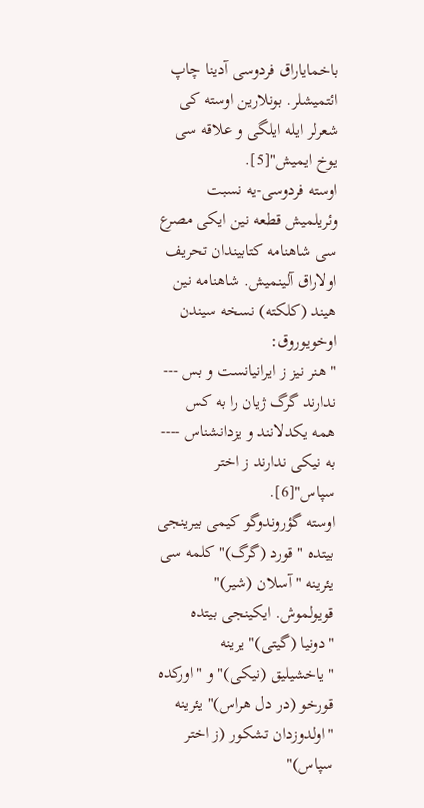باخمایاراق فردوسی آدینا چاپ ائتمیشلر. بونلارین اوسته کی شعرلر ایله ایلگی و علاقه سی یوخ ایمیش"[5].
اوسته فردوسی-یه نسبت وئریلمیش قطعه نین ایکی مصرع سی شاهنامه کتابیندان تحریف اولاراق آلینمیش. شاهنامه نین هیند (کلکته) نسخه سیندن اوخویوروق:
" هنر نیز ز ایرانیانست و بس --- ندارند گرگ ژیان را به کس
همه یکدلانند و یزدانشناس ---- به نیکی ندارند ز اختر سپاس"[6].
اوسته گؤروندوگو کیمی بیرینجی بیتده "قورد (گرگ)" کلمه سی یئرینه "آسلان (شیر)" قویولموش. ایکینجی بیتده "دونیا (گیتی)" یرینه "یاخشیلیق (نیکی)" و "اورکده قورخو (در دل هراس)" یئرینه "اولدوزدان تشکور (ز اختر سپاس)"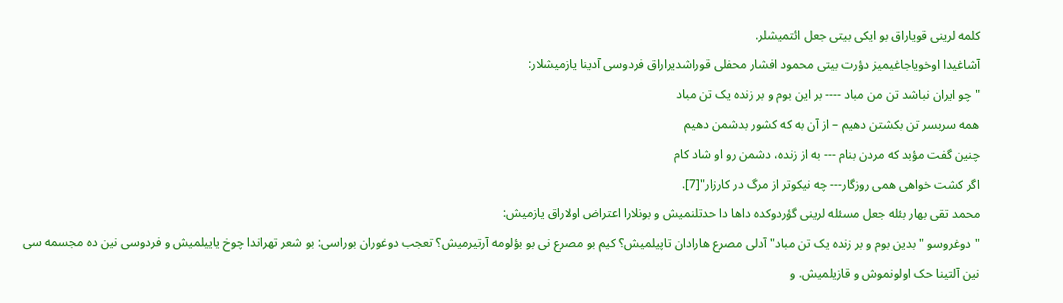کلمه لرینی قویاراق بو ایکی بیتی جعل ائتمیشلر.
آشاغیدا اوخویاجاغیمیز دؤرت بیتی محمود افشار محفلی قوراشدیراراق فردوسی آدینا یازمیشلار:
" چو ایران نباشد تن من مباد ---- بر این بوم و بر زنده یک تن مباد
همه سربسر تن بکشتن دهیم – از آن به که کشور بدشمن دهیم
چنین گفت مؤبد که مردن بنام --- به از زنده، دشمن رو او شاد کام
اگر کشت خواهی همی روزگار--- چه نیکوتر از مرگ در کارزار"[7].
محمد تقی بهار بئله جعل مسئله لرینی گؤردوکده داها دا حدتلنمیش و بونلارا اعتراض اولاراق یازمیش:
"دوغروسو "بدین بوم و بر زنده یک تن مباد" آدلی مصرع هارادان تاپیلمیش؟ کیم بو مصرع نی بو بؤلومه آرتیرمیش؟ تعجب دوغوران بوراسی: بو شعر تهراندا چوخ یاییلمیش و فردوسی نین ده مجسمه سی نین آلتینا حک اولونموش و قازیلمیش. و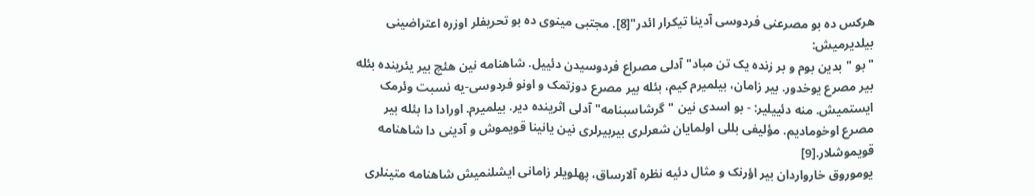هرکس ده بو مصرعنی فردوسی آدینا تیکرار ائدر"[8]. مجتبی مینوی ده بو تحریفلر اوزره اعتراضینی بیلدیرمیش:
" بو "بدین بوم و بر زنده یک تن مباد" آدلی مصراع فردوسیدن دئییل. شاهنامه نین هئچ بیر یئرینده بئله بیر مصرع یوخدور. بیر زامان، بیلمیرم کیم، بئله بیر مصرع دوزتمک و اونو فردوسی-یه نسبت وئرمک ایستمیش. منه دئییلیر: - بو اسدی نین "گرشاسبنامه" آدلی اثرینده دیر. بیلمیرم. اورادا دا بئله بیر مصرع اوخومادیم. مؤلیفی بللی اولمایان شعرلری بیربیرلری نین یانینا قویموش و آدینی دا شاهنامه قویموشلار.[9]
یوموروق خارواردان بیر اؤرنک و مثال دئیه نظره آلارساق، پهلویلر زامانی ایشلنمیش شاهنامه متینلری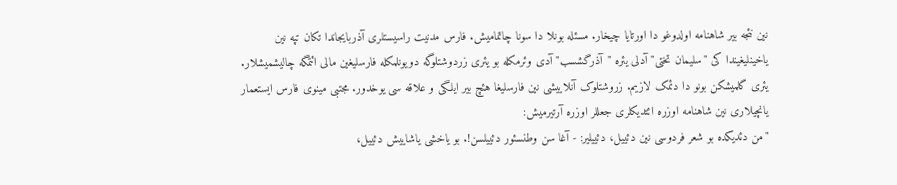نین نئجه بیر شاهنامه اولدوغو دا اورتایا چیخار. مسئله بونلا دا سونا چاتمامیش. فارس مدنیت راسیستلری آذربایجاندا تکان تپه نین یاخینلیغیندا کی "سلیمان تختی" آدلی یئره "آذرگشسب" آدی وئرمکله بو یئری زردوشتلوگه دویونلمکله فارسلیغین مالی ائتمگه چالیشمیشلار. یئری گلمیشکن بونو دا دئمک لازیم. زروشتلوک آنلاییشی نین فارسلیغا هئچ بیر ایلگی و علاقه سی یوخدور. مجتبی مینوی فارس ایستعمار یانچیلاری نین شاهنامه اوزره ائتدیکلری جعللر اوزره آرتیرمیش:
"من دئدیکده بو شعر فردوسی نین دئییل، دئییلیر: - آغا سن وطنسئور دئییلسن!. بو یاخشی یاشاییش دئییل،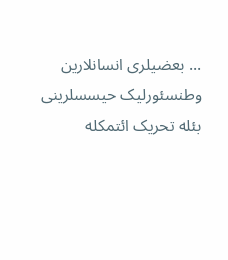... بعضیلری انسانلارین وطنسئورلیک حیسسلرینی بئله تحریک ائتمکله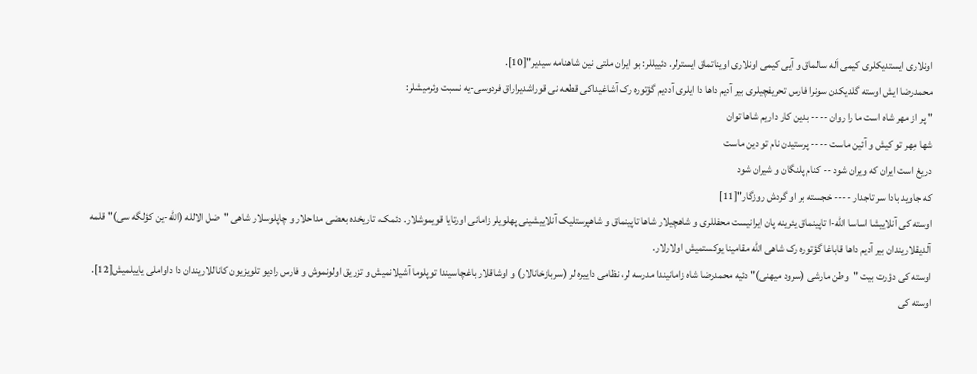اونلاری ایستدیکلری کیمی اَله سالماق و آیی کیمی اونلاری اویناتماق ایسترلر. دئییللر: بو ایران ملتی نین شاهنامه سیدیر"[10].
محمدرضا ایش اوسته گلدیکدن سونرا فارس تحریفچیلری بیر آدیم داها دا ایلری آددیم گؤتوره رک آشاغیداکی قطعه نی قوراشدیراراق فردوسی-یه نسبت وئرمیشلر:
" پر از مهر شاه است ما را روان ---- بدین کار داریم شاها توان
شها مِهر تو کیش و آئین ماست ---- پرستیدن نام تو دین ماست
دریغ است ایران که ویران شود -- کنام پلنگان و شیران شود
که جاوید بادا سر تاجدار ---- خجسته بر او گردش روزگار"[11]
اوسته کی آنلاییشا اساسا الله-ا تاپینماق یئرینه پان ایرانیست محفللری و شاهچیلار شاها تاپینماق و شاهپرستلیک آنلاییشینی پهلویلر زامانی اورتایا قویموشلار. دئمک، تاریخده بعضی مداحلار و چاپلوسلار شاهی "ضل الالله (الله-ین کؤلگه سی)" قلمه آلدیقلاریندان بیر آدیم داها قاباغا گؤتوره رک شاهی الله مقامینا یوکستمیش اولارلار.
اوسته کی دؤرت بیت "وطن مارشی (سرود میهنی)" دئیه محمدرضا شاه زامانیندا مدرسه لر، نظامی داییره لر (سربازخانالار) و اوشاقلار باغچاسیندا توپلوما آشیلانمیش و تزریق اولونموش و فارس رادیو تلویزیون کاناللاریندان دا داواملی یاییلمیش[12].
اوسته کی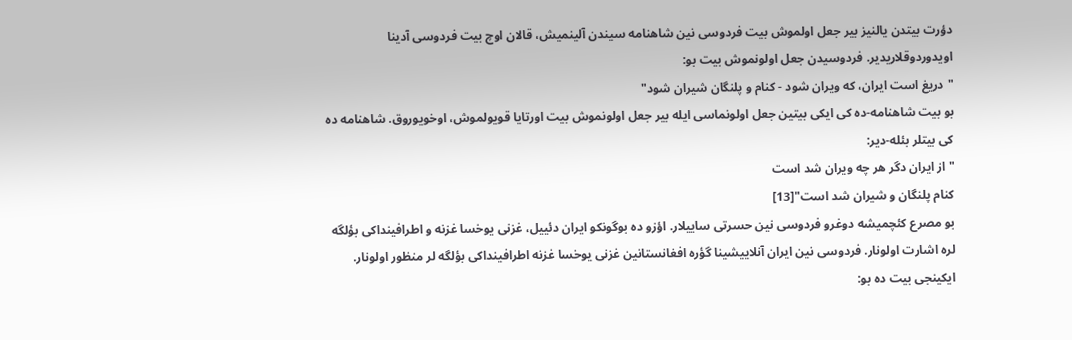دؤرت بیتدن یالنیز بیر جعل اولموش بیت فردوسی نین شاهنامه سیندن آلینمیش، قالان اوچ بیت فردوسی آدینا اویدوردوقلاریدیر. فردوسیدن جعل اولونموش بیت بو:
"دریغ است ایران، که ویران شود - کنام و پلنگان شیران شود"
بو بیت شاهنامه-ده کی ایکی بیتین جعل اولونماسی ایله بیر جعل اولونموش بیت اورتایا قویولموش، اوخویوروق. شاهنامه ده کی بیتلر بئله-دیر:
"از ایران دگر هر چه ویران شد است
کنام پلنگان و شیران شد است"[13]
بو مصرع کئچمیشه دوغرو فردوسی نین حسرتی ساییلار. اؤزو ده بوگونکو ایران دئییل، غزنی یوخسا غزنه و اطرافینداکی بؤلگه لره اشارت اولونار. فردوسی نین ایران آنلاییشینا گؤره افغانستانین غزنی یوخسا غزنه اطرافینداکی بؤلگه لر منظور اولونار. ایکینجی بیت ده بو: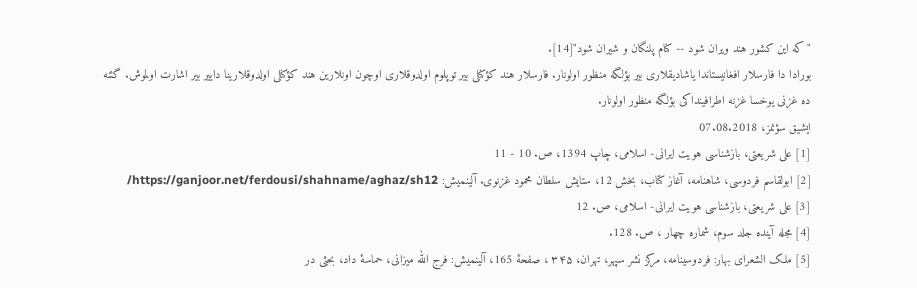"که این کشور هند ویران شود -- کنام پلنگان و شیران شود"[14].
بورادا دا فارسلار افغانیستاندا یاشادیقلاری بیر بؤلگه منظور اولونار. فارسلار هند کؤکنلی بیر توپلوم اولدوقلاری اوچون اونلارین هند کؤکنلی اولدوقلارینا داییر بیر اشارت اولموش. گئنه ده غزنی یوخسا غزنه اطرافینداکی بؤلگه منظور اولونار.
ایشیق سؤنمز، 07.08.2018
[1] علی شریعتی، بازشناسی هویت ایرانی- اسلامی، چاپ 1394، ص. 10 - 11
[2] ابولقاسم فردوسی، شاهنامه، آغاز کتاب، بخش 12، ستایش سلطان محمود غزنوی. آلینمیش: https://ganjoor.net/ferdousi/shahname/aghaz/sh12/
[3] علی شریعتی، بازشناسی هویت ایرانی- اسلامی، ص. 12
[4] مجله آینده جلد سوم، شماره چهار ، ص. 128.
[5] ملک الشعرای بهار: فردوسینامه، مرکز نشر سپهر، تهران، ٣۴۵ ، صفحهٔ 165، آلینمیش: فرج الله میزانی، حماسۀ داد، بحثی در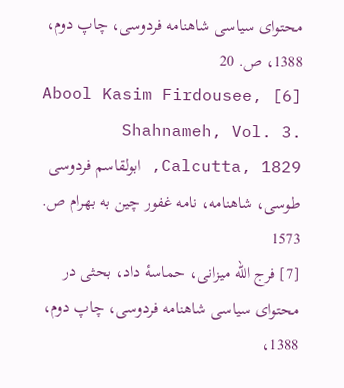محتوای سیاسی شاهنامه فردوسی، چاپ دوم، 1388، ص. 20
[6] Abool Kasim Firdousee, Shahnameh, Vol. 3. Calcutta, 1829, ابولقاسم فردوسی طوسی، شاهنامه، نامه غفور چین به بهرام ص. 1573
[7] فرج الله میزانی، حماسۀ داد، بحثی در محتوای سیاسی شاهنامه فردوسی، چاپ دوم، 1388،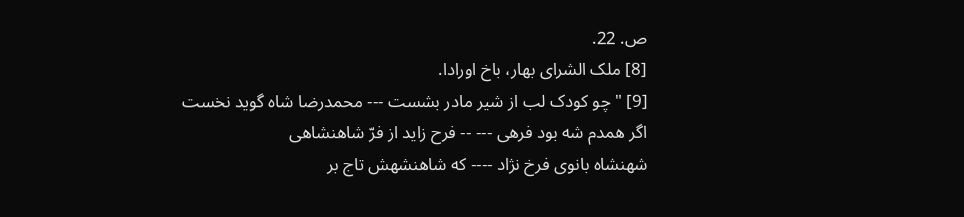ص. 22.
[8] ملک الشرای بهار، باخ اورادا.
[9] "چو کودک لب از شیر مادر بشست --- محمدرضا شاه گوید نخست
اگر همدم شه بود فرهی --- -- فرح زاید از فرّ شاهنشاهی
شهنشاه بانوی فرخ نژاد ---- که شاهنشهش تاج بر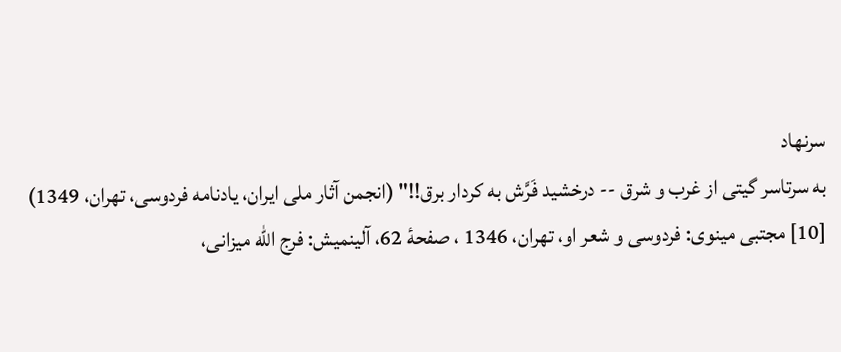سرنهاد
به سرتاسر گیتی از غرب و شرق -- درخشید فَرَّش به کردار برق!!" (انجمن آثار ملی ایران، یادنامه فردوسی، تهران، 1349)
[10] مجتبی مینوی: فردوسی و شعر او، تهران، 1346 ، صفحهٔ 62، آلینمیش: فرج الله میزانی،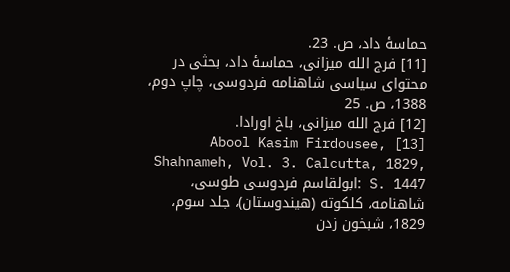حماسۀ داد، ص. 23.
[11] فرج الله میزانی، حماسۀ داد، بحثی در محتوای سیاسی شاهنامه فردوسی، چاپ دوم، 1388، ص. 25
[12] فرج الله میزانی، باخ اورادا.
[13] Abool Kasim Firdousee, Shahnameh, Vol. 3. Calcutta, 1829, S. 1447 :ابولقاسم فردوسی طوسی، شاهنامه، کلکوته (هیندوستان)، جلد سوم، 1829، شبخون زدن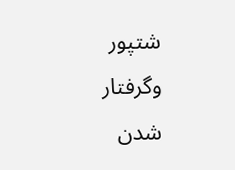شتپور وگرفتار شدن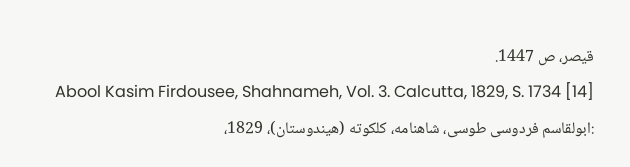قیصر، ص 1447.
[14] Abool Kasim Firdousee, Shahnameh, Vol. 3. Calcutta, 1829, S. 1734 :ابولقاسم فردوسی طوسی، شاهنامه، کلکوته (هیندوستان)، 1829،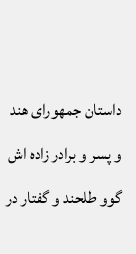داستان جمهورای هند و پسر و برادر زاده اش گوو طلحند و گفتار در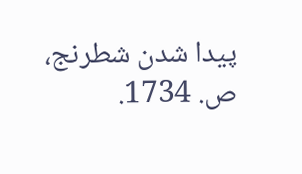پیدا شدن شطرنج، ص. 1734.